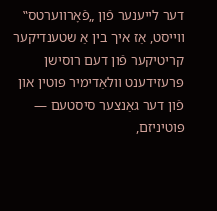דער לייענער פֿון „פֿאָרווערטס‟ ווייסט, אַז איך בין אַ שטענדיקער קריטיקער פֿון דעם רוסישן פּרעזידענט וולאַדימיר פּוטין און פֿון דער גאַנצער סיסטעם — פּוטיניזם,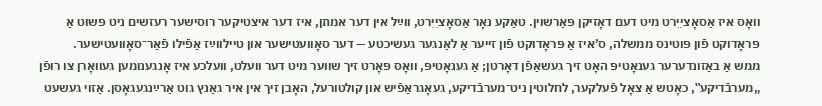וואָס איז אַסאָציִיִרט מיט דעם דאָזיקן פּאַרשוין. טאַקע נאָר אַסאָציִיִרט, ווײַל אין דער אמתן, איז דער איצטיקער רוסישער רעזשים ניט פּשוט אַ פּראָדוקט פֿון פּוטינס ממשלה, ס’איז אַ פּראָדוקט פֿון זייער אַ לאַנגער געשיכטע — דער סאָוועטישער און טיילווײַז אַפֿילו פֿאַר־סאָוועטישער.
ממש אַ באַזונדערער גענאָטיפּ האָט זיך געשאַפֿן דאָרטן; אַ גענאָטיפּ, וואָס פּאָרט זיך שווער מיט דער וועלט, וועלכע איז אָנגענומען געוואָרן צו רופֿן „מערבֿדיקע‟, כאָטש אַ צאָל פֿעלקער, לחלוטין ניט־מערבֿדיקע, געאָגראַפֿיש און קולטורעל, האָבן זיך אין איר גאַנץ גוט אַרײַנגעגאָסן. אַזוי געשעט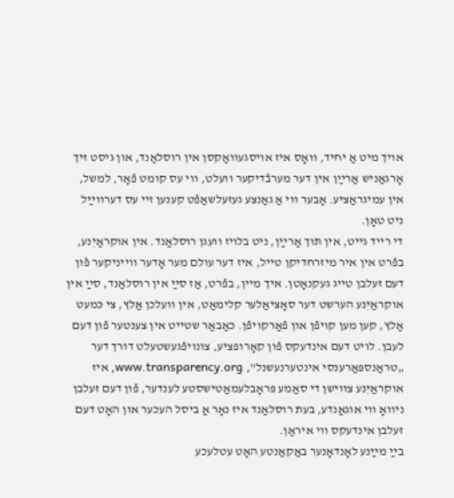אויך מיט אַ יחיד, וואָס איז אויסגעוואַקסן אין רוסלאַנד, און גיסט זיך אָרגאַניש אַרײַן אין דער מערבֿדיקער וועלט, ווי עס קומט פֿאָר, למשל, אין עמיגראַציע. אָבער ווי אַ גאַנצע געזעלשאַפֿט קענען זיי עס דערווײַל ניט טאָן.
די רייד גייט, אין תּוך אַרײַן, ניט בלויז וועגן רוסלאַנד. אין אוקראַיִנע, בפֿרט אין איר מיזרחדיקן טייל, איז דער עולם מער אָדער ווייניקער פֿון דעם זעלבן טייג געקנאָטן. איך מיין, בפֿרט, אַז סײַ אין רוסלאַנד, סײַ אין אוקראַיִנע הערשט דער סאָציאַלער קלימאַט, אין וועלכן אַלץ, צי כּמעט אַלץ, קען מען קויפֿן און פֿאַרקויפֿן. כאַבאַר שטייט אין צענטער פֿון דעם לעבן. לויט דעם אינדעקס פֿון קאָרופּציע, צונויפֿגעשטעלט דורך דער „טראַנספּאַרענסי אינטערנעשנל‟, www.transparency.org, איז אוקראַיִנע צווישן די סאַמע פּראָבלעמאַטישסטע לענדער, פֿון דעם זעלבן ניוואָ ווי אוגאַנדע, בעת רוסלאַנד איז נאָר אַ ביסל העכער און האָט דעם זעלבן אינדעקס ווי איראַן.
בײַ מײַנע לאָנדאָנער באַקאַנטע האָט עטלעכע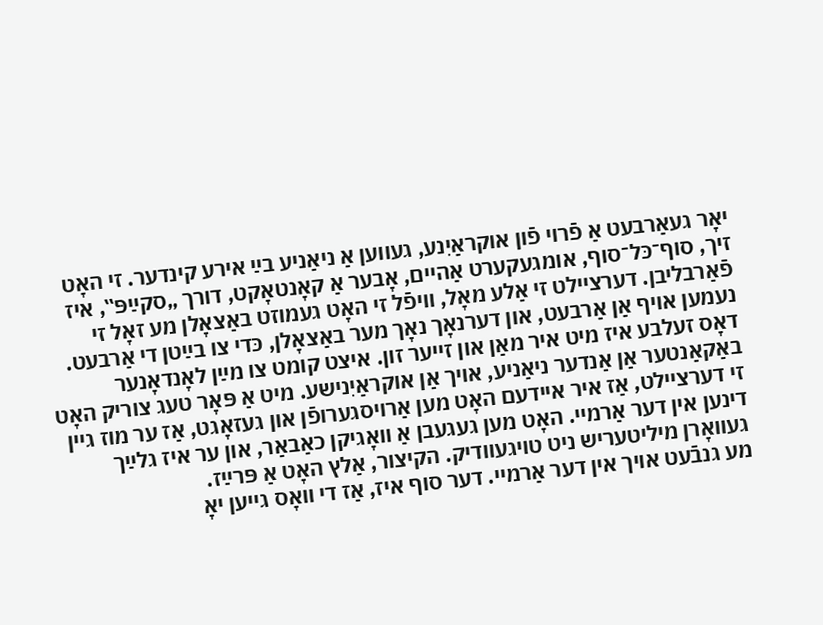יאָר געאַרבעט אַ פֿרוי פֿון אוקראַיִנע, געווען אַ ניאַניע בײַ אירע קינדער. זי האָט זיך, סוף־כּל־סוף, אומגעקערט אַהיים, אָבער אַ קאָנטאָקט, דורך „סקײַפּ‟, איז פֿאַרבליבן. דערציילט זי אַלע מאָל, וויפֿל זי האָט געמוזט באַצאָלן מע זאָל זי נעמען אויף אַן אַרבעט, און דערנאָך נאָך מער באַצאָלן, כּדי צו בײַטן די אַרבעט. דאָס זעלבע איז מיט איר מאַן און זייער זון. איצט קומט צו מײַן לאָנדאָנער באַקאַנטער אַן אַנדער ניאַניע, אויך אַן אוקראַיִנישע. מיט אַ פּאָר טעג צוריק האָט זי דערציילט, אַז איר איידעם האָט מען אַרויסגערופֿן און געזאָגט, אַז ער מוז גיין דינען אין דער אַרמיי. האָט מען געגעבן אַ וואָגיקן כאַבאַר, און ער איז גלײַך געוואָרן מיליטעריש ניט טויגעוודיק. הקיצור, אַלץ האָט אַ פּרײַז.
מע גנבֿעט אויך אין דער אַרמיי. דער סוף איז, אַז די וואָס גייען יאָ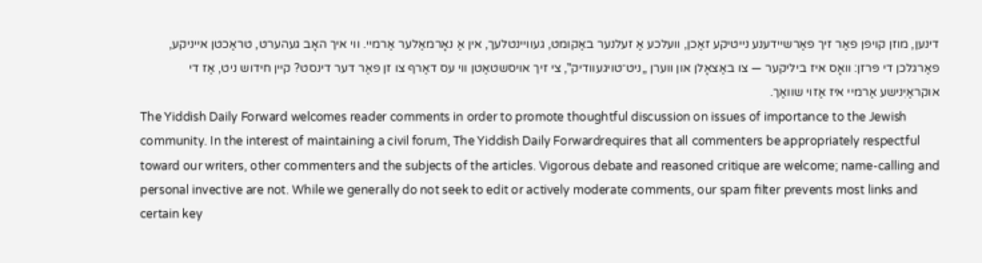דינען, מוזן קויפן פאַר זיך פאַרשיידענע נייטיקע זאַכן, וועלכע אַ זעלנער באַקומט, געוויינטלעך, אין אַ נאָרמאַלער אַרמיי. ווי איך האָב געהערט, טראַכטן אייניקע, פאַרגלכן די פּרזן: וואָס איז ביליקער — צו באַצאָלן און ווערן „ניט־טויגעוודיק‟, צי זיך אויסשטאַטן ווי עס דאַרף צו זן פאַר דער דינסט? קיין חידוש ניט, אַז די אוקראַיִנישע אַרמיי איז אַזוי שוואַך.
The Yiddish Daily Forward welcomes reader comments in order to promote thoughtful discussion on issues of importance to the Jewish community. In the interest of maintaining a civil forum, The Yiddish Daily Forwardrequires that all commenters be appropriately respectful toward our writers, other commenters and the subjects of the articles. Vigorous debate and reasoned critique are welcome; name-calling and personal invective are not. While we generally do not seek to edit or actively moderate comments, our spam filter prevents most links and certain key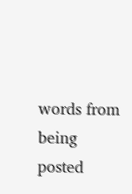words from being posted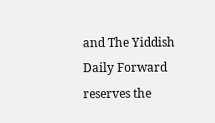and The Yiddish Daily Forward reserves the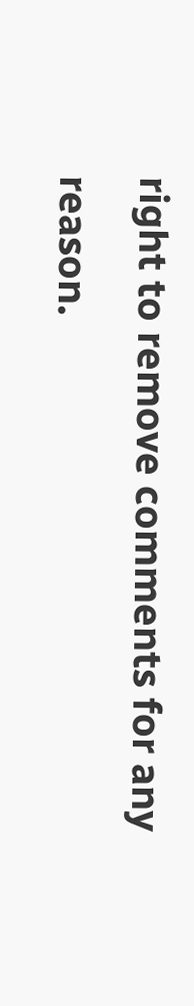right to remove comments for any reason.